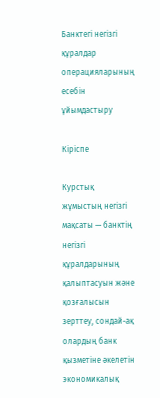Банктегі негізгі құралдар операцияларының есебін ұйымдастыру

Кіріспе

Курстық жұмыстың негізгі мақсаты — банктің негізгі құралдарының қалыптасуын және қозғалысын зерттеу, сондай-ақ олардың банк қызметіне әкелетін экономикалық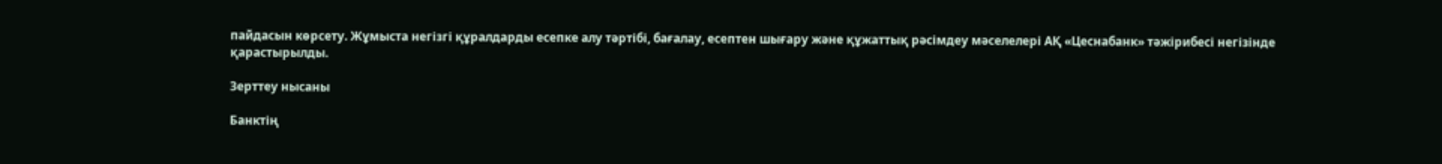пайдасын көрсету. Жұмыста негізгі құралдарды есепке алу тәртібі, бағалау, есептен шығару және құжаттық рәсімдеу мәселелері АҚ «Цеснабанк» тәжірибесі негізінде қарастырылды.

Зерттеу нысаны

Банктің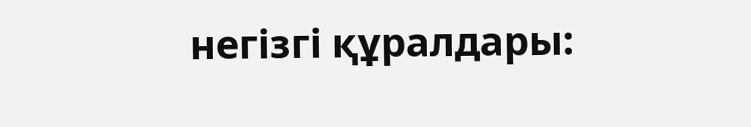негізгі құралдары: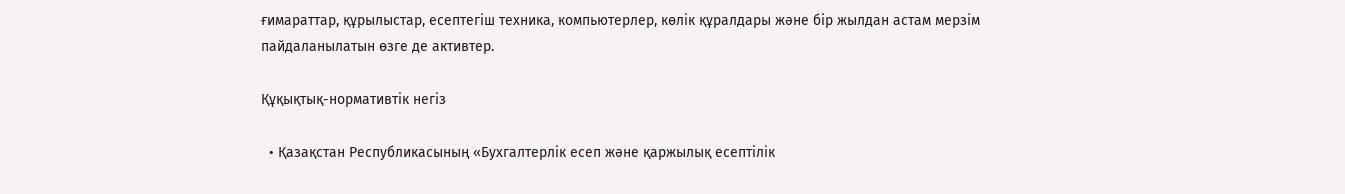ғимараттар, құрылыстар, есептегіш техника, компьютерлер, көлік құралдары және бір жылдан астам мерзім пайдаланылатын өзге де активтер.

Құқықтық-нормативтік негіз

  • Қазақстан Республикасының «Бухгалтерлік есеп және қаржылық есептілік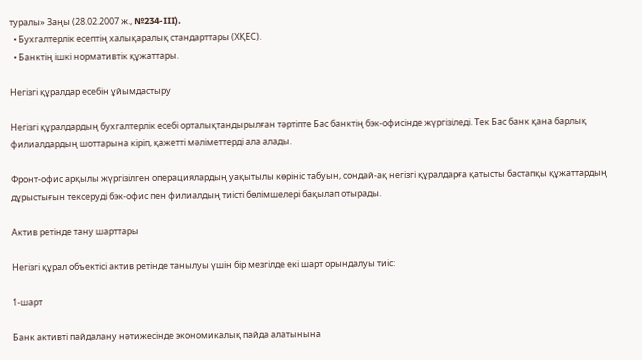туралы» Заңы (28.02.2007 ж., №234-III).
  • Бухгалтерлік есептің халықаралық стандарттары (ХҚЕС).
  • Банктің ішкі нормативтік құжаттары.

Негізгі құралдар есебін ұйымдастыру

Негізгі құралдардың бухгалтерлік есебі орталықтандырылған тәртіпте Бас банктің бэк-офисінде жүргізіледі. Тек Бас банк қана барлық филиалдардың шоттарына кіріп, қажетті мәліметтерді ала алады.

Фронт-офис арқылы жүргізілген операциялардың уақытылы көрініс табуын, сондай-ақ негізгі құралдарға қатысты бастапқы құжаттардың дұрыстығын тексеруді бэк-офис пен филиалдың тиісті бөлімшелері бақылап отырады.

Актив ретінде тану шарттары

Негізгі құрал объектісі актив ретінде танылуы үшін бір мезгілде екі шарт орындалуы тиіс:

1-шарт

Банк активті пайдалану нәтижесінде экономикалық пайда алатынына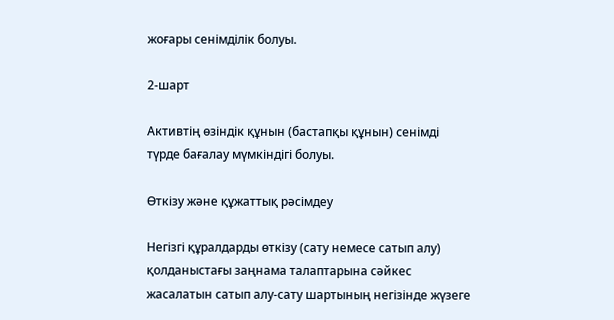жоғары сенімділік болуы.

2-шарт

Активтің өзіндік құнын (бастапқы құнын) сенімді түрде бағалау мүмкіндігі болуы.

Өткізу және құжаттық рәсімдеу

Негізгі құралдарды өткізу (сату немесе сатып алу) қолданыстағы заңнама талаптарына сәйкес жасалатын сатып алу-сату шартының негізінде жүзеге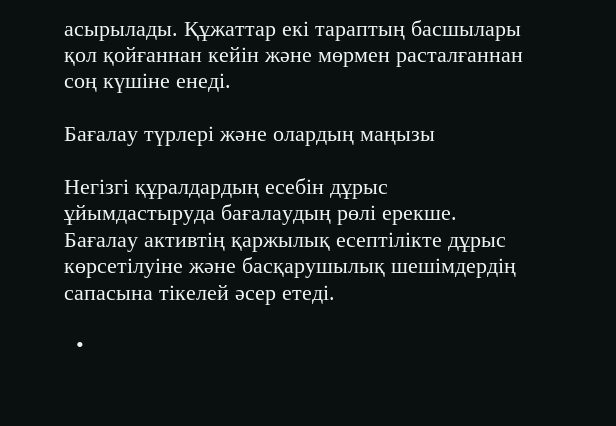асырылады. Құжаттар екі тараптың басшылары қол қойғаннан кейін және мөрмен расталғаннан соң күшіне енеді.

Бағалау түрлері және олардың маңызы

Негізгі құралдардың есебін дұрыс ұйымдастыруда бағалаудың рөлі ерекше. Бағалау активтің қаржылық есептілікте дұрыс көрсетілуіне және басқарушылық шешімдердің сапасына тікелей әсер етеді.

  •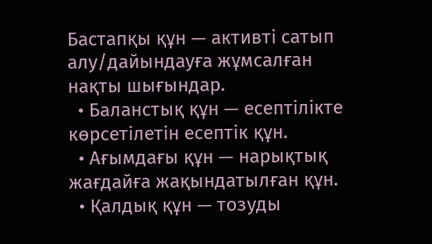Бастапқы құн — активті сатып алу/дайындауға жұмсалған нақты шығындар.
  • Баланстық құн — есептілікте көрсетілетін есептік құн.
  • Ағымдағы құн — нарықтық жағдайға жақындатылған құн.
  • Қалдық құн — тозуды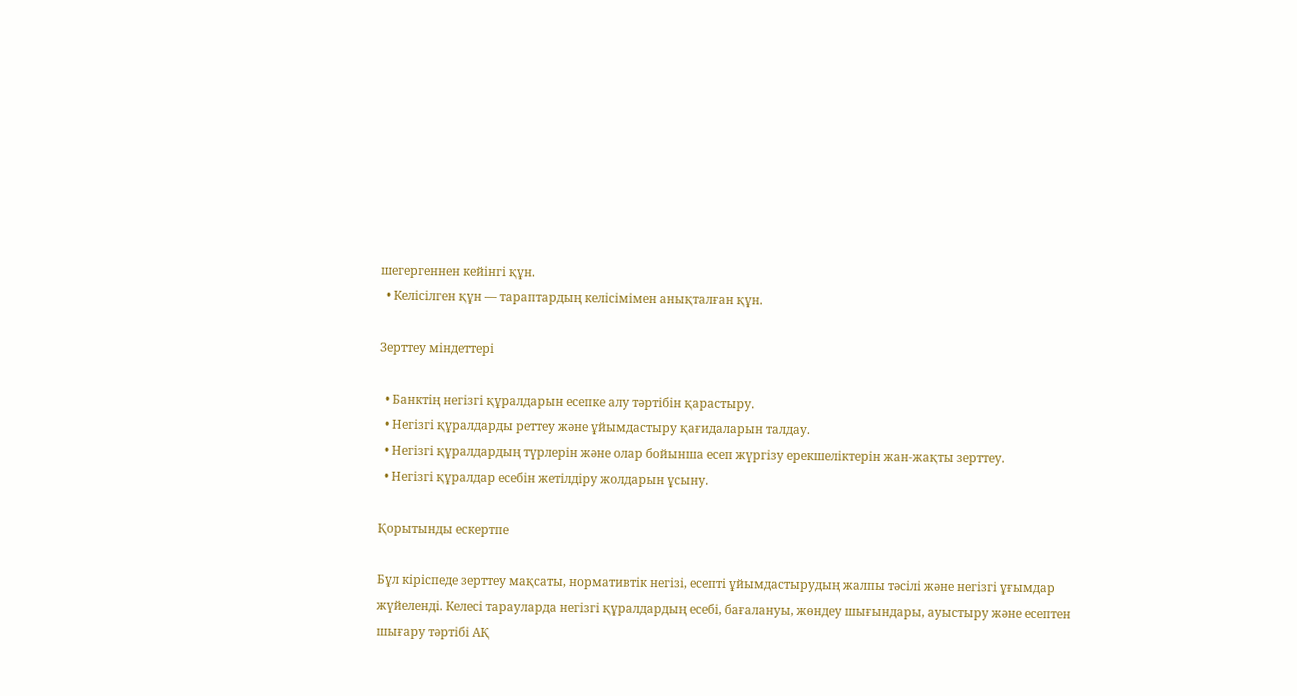шегергеннен кейінгі құн.
  • Келісілген құн — тараптардың келісімімен анықталған құн.

Зерттеу міндеттері

  • Банктің негізгі құралдарын есепке алу тәртібін қарастыру.
  • Негізгі құралдарды реттеу және ұйымдастыру қағидаларын талдау.
  • Негізгі құралдардың түрлерін және олар бойынша есеп жүргізу ерекшеліктерін жан-жақты зерттеу.
  • Негізгі құралдар есебін жетілдіру жолдарын ұсыну.

Қорытынды ескертпе

Бұл кіріспеде зерттеу мақсаты, нормативтік негізі, есепті ұйымдастырудың жалпы тәсілі және негізгі ұғымдар жүйеленді. Келесі тарауларда негізгі құралдардың есебі, бағалануы, жөндеу шығындары, ауыстыру және есептен шығару тәртібі АҚ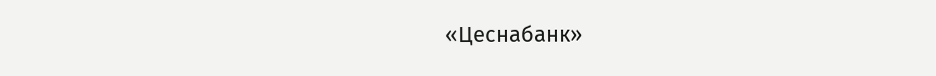«Цеснабанк»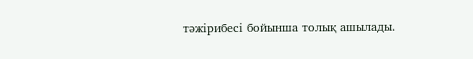тәжірибесі бойынша толық ашылады.